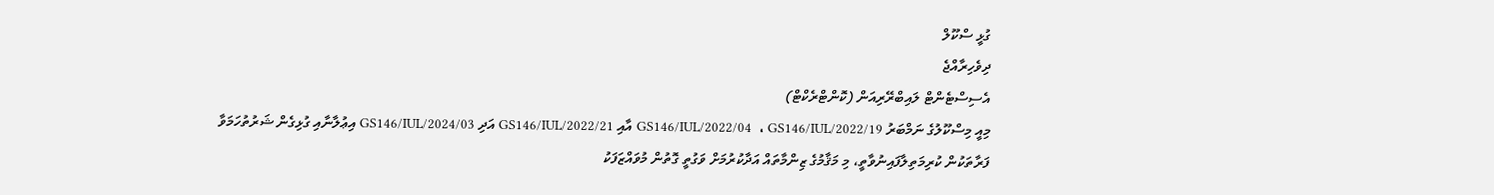ގުޅީ ސްކޫލް
ދިވެހިރާއްޖެ
އެސިސްޓެންޓް ލައިބްރޭރިއަން (ކޮންޓްރެކްޓް)
މިއީ މިސްކޫލުގެ ނަމްބަރު GS146/IUL/2022/04  ، GS146/IUL/2022/19 އާއި GS146/IUL/2022/21 އަދި GS146/IUL/2024/03 އިޢުލާނާއި ގުޅިގެން ޝަރުތުހަމަވާ ފަރާތަކުން ކުރިމަތިލާފައިނުވާތީ، މި މަޤާމުގެ ޒިންމާތައް އަދާކުރުމަށް ވަގުތީ ގޮތުން މުވައްޒަފަކު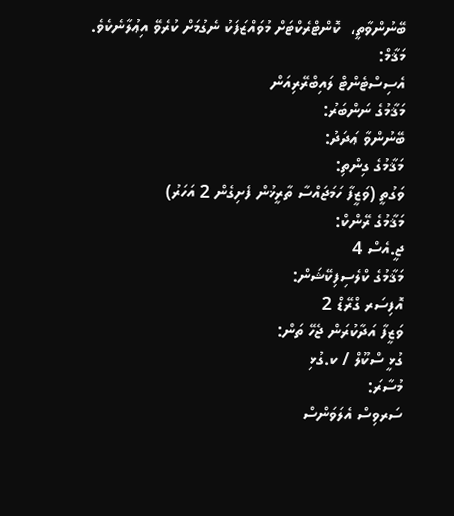ބޭނުންވާތީ،  ކޮންޓްރެކްޓަށް މުވައްޒަފަކު ނެގުމަށް ކުރެވޭ އިޢުލާނެކެވެ.
މަޤާމް:
އެސިސްޓެންޓް ލައިބްރޭރިއަން
މަޤާމުގެ ނަންބަރު:
ބޭނުންވާ ޢަދަދު:
މަޤާމުގެ ގިންތި:
ވަގުތީ (ވަޒީފާ ހަމަޖައްސާ ތާރީޚުން ފެށިގެން 2 އަހަރު)
މަޤާމުގެ ރޭންކް:
ޖީ.އެސް 4
މަޤާމުގެ ކްލެސިފިކޭޝަން:
އޮފިސަރ ގްރޭޑް 2
ވަޒީފާ އަދާކުރަން ޖެހޭ ތަން:
ގުޅީ ސްކޫލް / ކ.ގުޅި
މުސާރަ:
ސަރވިސް އެލަވަންސް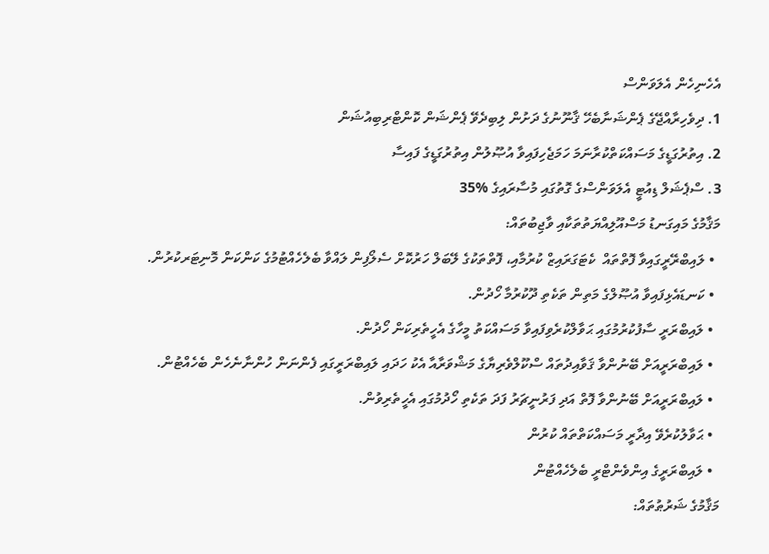އެހެނިހެން އެލަވަންސް
1. ދިވެހިރާއްޖޭގެ ޕެންޝަނާބެހޭ ޤާނޫނުގެ ދަށުން ލިބިދެވޭ ޕެންޝަން ކޮންޓްރިބިއުޝަން
2. އިތުރުގަޑީގެ މަސައްކަތްކުރާނަމަ ހަމަޖެހިފައިވާ އުޞޫލުން އިތުރުގަޑީގެ ފައިސާ
3. ސްޕެޝަލް ޑިއުޓީ އެލަވަންސްގެ ގޮތުގައި މުސާރައިގެ %35
މަޤާމުގެ މައިގަނޑު މަސްއޫލިއްޔަތުތަކާއި ވާޖިބުތައް:
  • ލައިބްރޭރީގައިވާ ފޮތްތައް  ކެޓަގަރައިޒް ކުރުމާއި، ފޮތްތަކުގެ ލޭބަލް ހަރުކޮށް ސެލޯފިން ލައްވާ ބެލެހެއްޓުމުގެ ކަންކަން މޮނިޓަރކުރުން.
  • ކަނޑައެޅިފައިވާ އުޞޫލްގެ މަތިން ތަކެތި ދޫކުރުމާ ހޯދުން.
  • ލައިބްރަރީ ސާފުކުރުމުގައި ޙަވާލްކުރެވިފައިވާ މަސައްކަތު މީހާގެ އެހީތެރިކަން ހޯދުން.
  • ލައިބްރަރީއަށް ބޭނުންވާ ޤަވާއިދުތައް ސްކޫލްވެރިޔާގެ މަޝްވަރާއާ އެކު ހަދައި ލައިބްރަރީގައި ފެންނަން ހުންނާނެހެން ބެހެއްޓުން.
  • ލައިބްރަރީއަށް ބޭނުންވާ ފޮތް އަދި ފަރުނީޗަރު ފަދަ ތަކެތި ހޯދުމުގައި އެހީތެރިވުން.
  • ޙަވާލުކުރެވޭ އިދާރީ މަސައްކަތްތައް ކުރުން
  • ލައިބްރަރީގެ އިންވެންޓްރީ ބެލެހެއްޓުން
މަޤާމުގެ ޝަރުޠުތައް: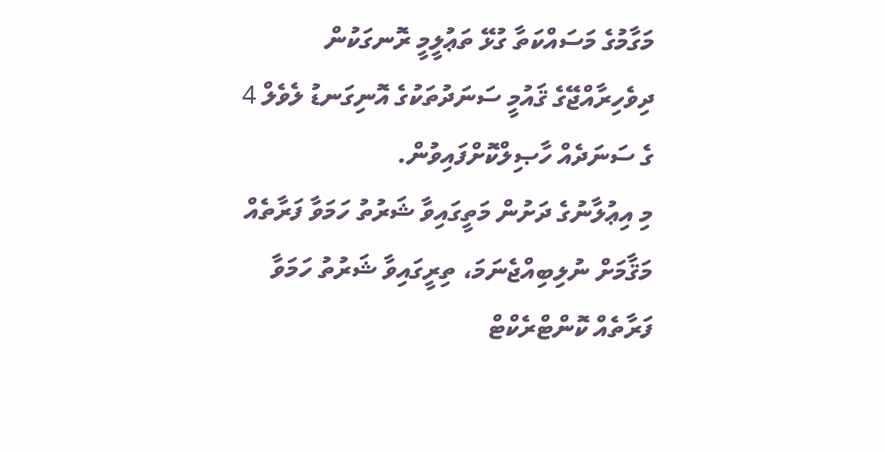މަގާމުގެ މަސައްކަތާ ގުޅޭ ތަޢުލީމީ ރޮނގަކުން ދިވެހިރާއްޖޭގެ ޤައުމީ ސަނަދުތަކުގެ އޮނިގަނޑު ލެވެލް 4 ގެ ސަނަދެއް ހާޞިލްކޮށްފައިވުން.
މި އިޢުލާނުގެ ދަށުން މަތީގައިވާ ޝަރުތު ހަމަވާ ފަރާތެއް މަޤާމަށް ނުލިބިއްޖެނަމަ، ތިރީގައިވާ ޝަރުތު ހަމަވާ ފަރާތެއް ކޮންޓްރެކްޓް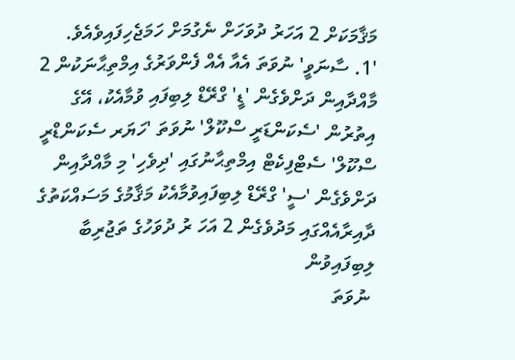މަޤާމަކަށް 2 އަހަރު ދުވަހަށް ނެގުމަށް ހަމަޖެހިފައިވެއެވެ.
'1. ސާނަވީ' ނުވަތަ އެއާ އެއް ފެންވަރުގެ އިމްތިޙާނަކުން 2 މާއްދާއިން ދަށްވެގެން 'ޑީ' ގްރޭޑް ލިބިފައި ވުމާއެކު، އޭގެ އިތުރުން 'ސެކަންޑަރީ ސްކޫލް' ނުވަތަ 'ހަޔަރ ސެކަންޑްރީ ސްކޫލް' ސެޓްފިކެޓް އިމްތިޙާނުގައި 'ދިވެހި' މި މާއްދާއިން ދަށްވެގެން 'ސީ' ގްރޭޑް ލިބިފައިވުމާއެކު މަޤާމުގެ މަސައްކަތުގެ ދާއިރާއެއްގައި މަދުވެގެން 2 އަހަ ރު ދުވަހުގެ ތަޖުރިބާ ލިބިފައިވުން
 ނުވަތަ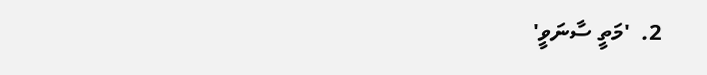2.  'މަތީ ސާނަވީ'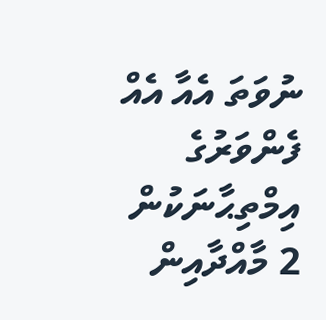ނުވަތަ އެއާ އެއް ފެންވަރުގެ އިމްތިޙާނަކުން 2 މާއްދާއިން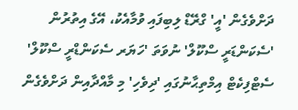ދަށްވެގެން 'އީ' ގްރޭޑް ލިބިފައި ވުމާއެކު، އޭގެ އިތުރުން 'ސެކަންޑަރީ ސްކޫލް' ނުވަތަ 'ހަޔަރ ސެކަންޑްރީ ސްކޫލް' ސެޓްފިކެޓް އިމްތިޙާނުގައި 'ދިވެހި' މި މާއްދާއިން ދަށްވެގެން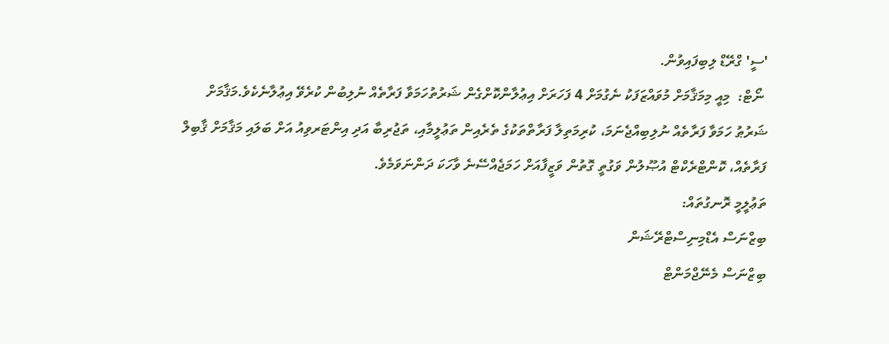'ސީ' ގްރޭޑް ލިބިފައިވުން.
 ނޯޓް:  މިއީ މިމަޤާމަށް މުވައްޒަފަކު ނެގުމަށް 4 ފަހަރަށް އިޢުލާންކޮށްގެން ޝަރުތުހަމަވާ ފަރާތެއް ނުލިބުން ކުރެވޭ އިޢުލާނެކެވެ.މަޤާމަށް ޝަރުޠު ހަމަވާ ފަރާތެއް ނުލިބިއްޖެނަމަ، ކުރިމަތިލާ ފަރާތްތަކުގެ ތެރެއިން ތަޢުލީމާއި، ތަޖުރިބާ އަދި އިންޓަރވިއު އަށް ބަލައި މަޤާމަށް ޤާބިލް ފަރާތެއް، ކޮންޓްރެކްޓް އުޞޫލުން ވަގުތީ ގޮތުން ވަޒީފާއަށް ހަމަޖެއްސޭނެ ވާހަކަ ދަންނަވަމެވެ.
ތަޢުލީމީ ރޮނގުތައް:
ބިޒްނަސް އެޑްމިނިސްޓްރޭޝަން
ބިޒްނަސް މެނޭޖްމަންޓް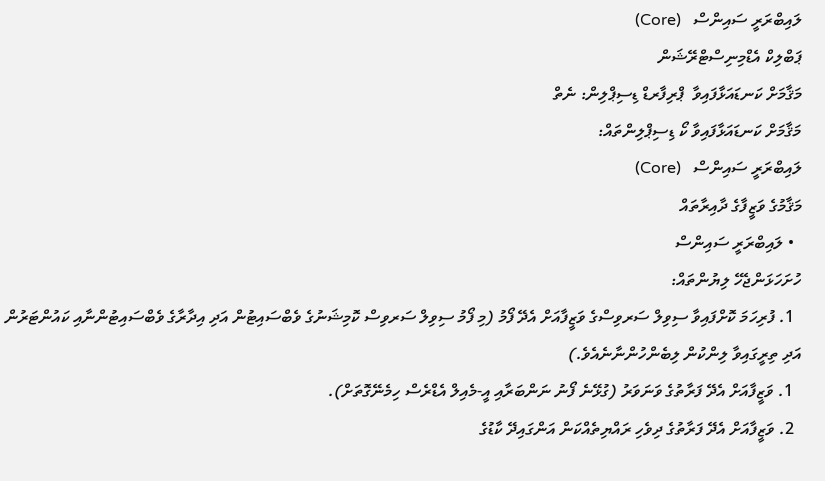ލައިބްރަރީ ސައިންސް   (Core)
ޕަބްލިކް އެޑްމިނިސްޓްރޭޝަން
މަޤާމަށް ކަނޑައަޅާފައިވާ  ޕްރިފާރޑް ޑިސިޕްލިން: ނެތް
މަޤާމަށް ކަނޑައަޅާފައިވާ ކޯ ޑިސިޕްލިންތައް:
ލައިބްރަރީ ސައިންސް   (Core)
މަޤާމުގެ ވަޒީފާގެ ދާއިރާތައް
  • ލައިބްރަރީ ސައިންސް
ހުށަހަޅަންޖެހޭ ލިޔުންތައް:
  1. ފުރިހަމަ ކޮށްފައިވާ ސިވިލް ސަރވިސްގެ ވަޒީފާއަށް އެދޭ ފޯމު (މި ފޯމު ސިވިލް ސަރވިސް ކޮމިޝަނުގެ ވެބްސައިޓުން އަދި އިދާރާގެ ވެބްސައިޓުންނާއި ކައުންޓަރުން އަދި ތިރީގައިވާ ލިންކުން ލިބެންހުންނާނެއެވެ.)
  1. ވަޒީފާއަށް އެދޭ ފަރާތުގެ ވަނަވަރު (ގުޅޭނެ ފޯނު ނަންބަރާއި އީ-މެއިލް އެޑްރެސް ހިމެނޭގޮތަށް).
  2. ވަޒީފާއަށް އެދޭ ފަރާތުގެ ދިވެހި ރައްޔިތެއްކަން އަންގައިދޭ ކާޑުގެ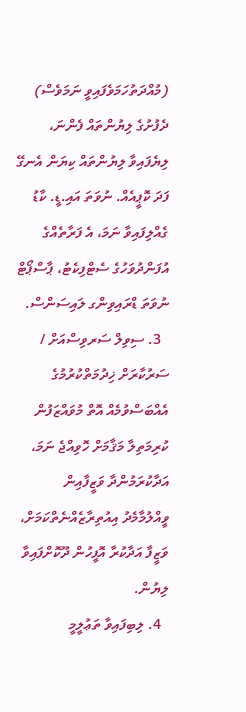(މުއްދަތުހަމަވެފައިވީ ނަމަވެސް) ދެފުށުގެ ލިޔުންތައް ފެންނަ، ލިޔެފައިވާ ލިޔުންތައް ކިޔަން އެނގޭ ފަދަ ކޮޕީއެއް. ނުވަތަ އައި.ޑީ. ކާޑު ގެއްލިފައިވާ ނަމަ، އެ ފަރާތެއްގެ އުފަންދުވަހުގެ ސެޓްފިކެޓު، ޕާސްޕޯޓް ނުވަތަ ޑްރައިވިންގ ލައިސަންސް.
  3. ސިވިލް ސަރވިސްއަށް / ސަރުކާރަށް ޚިދުމަތްކުރުމުގެ އެއްބަސްވުމެއް އޮތް މުވައްޒަފުން ކުރިމަތިލާ މަޤާމަށް ހޮވިއްޖެ ނަމަ، އަދާކުރަމުންދާ ވަޒީފާއިން ވީއްލުމާމެދު އިއުތިރާޒެއްނެތްކަމަށް، ވަޒީފާ އަދާކުރާ އޮފީހުން ދޫކޮށްފައިވާ ލިޔުން.
  4. ލިބިފައިވާ ތަޢުލީމީ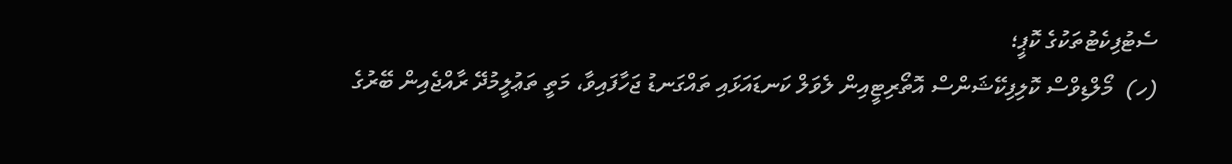ސެޓުފިކެޓުތަކުގެ ކޮޕީ؛
(ހ)  މޯލްޑިވްސް ކޮލިފިކޭޝަންސް އޮތޯރިޓީއިން ލެވަލް ކަނޑައަޅައި ތައްގަނޑު ޖަހާފައިވާ، މަތީ ތަޢުލީމުދޭ ރާއްޖެއިން ބޭރުގެ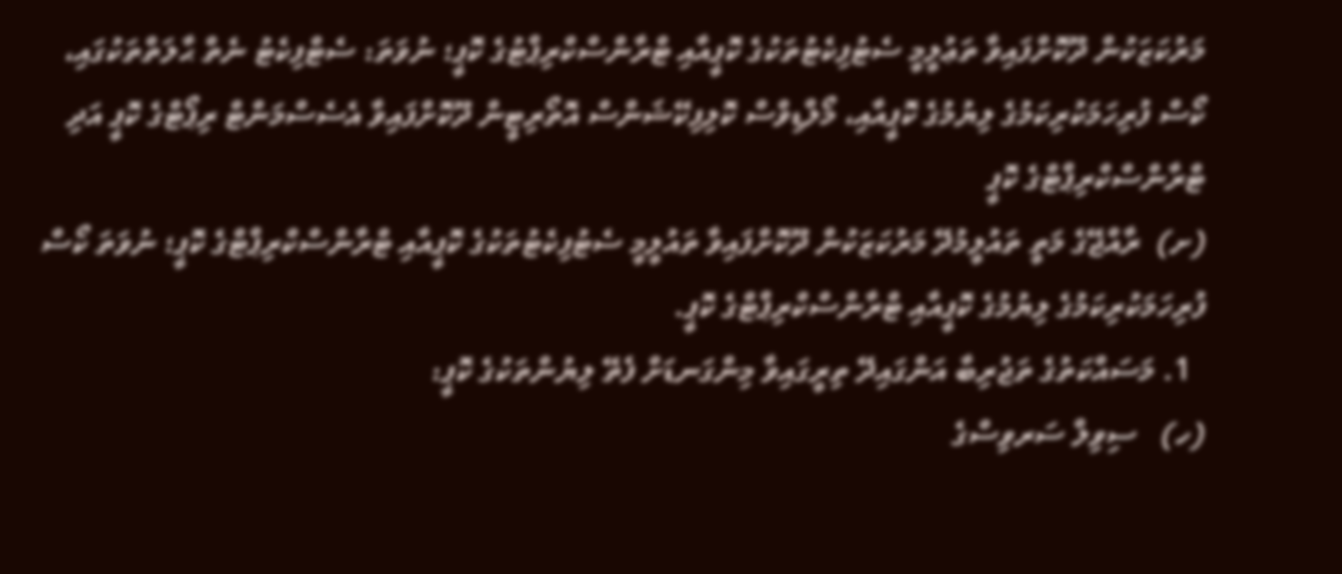މަރުކަޒަކުން ދޫކޮށްފައިވާ ތަޢުލީމީ ސެޓުފިކެޓުތަކުގެ ކޮޕީއާއި ޓްރާންސްކްރިޕްޓުގެ ކޮޕީ؛ ނުވަތަ: ސެޓްފިކެޓު ނެތް ޙާލަތްތަކުގައި، ކޯސް ފުރިހަމަކުރިކަމުގެ ލިޔުމުގެ ކޮޕީއާއި، މޯލްޑިވްސް ކޮލިފިކޭޝަންސް އޮތޯރިޓީން ދޫކޮށްފައިވާ އެސެސްމަންޓް ރިޕޯޓްގެ ކޮޕީ އަދި ޓްރާންސްކްރިޕްޓްގެ ކޮޕީ
(ށ)  ރާއްޖޭގެ މަތީ ތައުލީމުދޭ މަރުކަޒަކުން ދޫކޮށްފައިވާ ތައުލީމީ ސެޓުފިކެޓުތަކުގެ ކޮޕީއާއި ޓްރާންސްކްރިޕްޓްގެ ކޮޕީ؛ ނުވަތަ ކޯސް ފުރިހަމަކުރިކަމުގެ ލިޔުމުގެ ކޮޕީއާއި ޓްރާންސްކްރިޕްޓްގެ ކޮޕީ.
  1. މަސައްކަތުގެ ތަޖުރިބާ އަންގައިދޭ ތިރީގައިވާ މިންގަނޑަށް ފެތޭ ލިޔުންތަކުގެ ކޮޕީ:
(ހ)   ސިވިލް ސަރވިސްގެ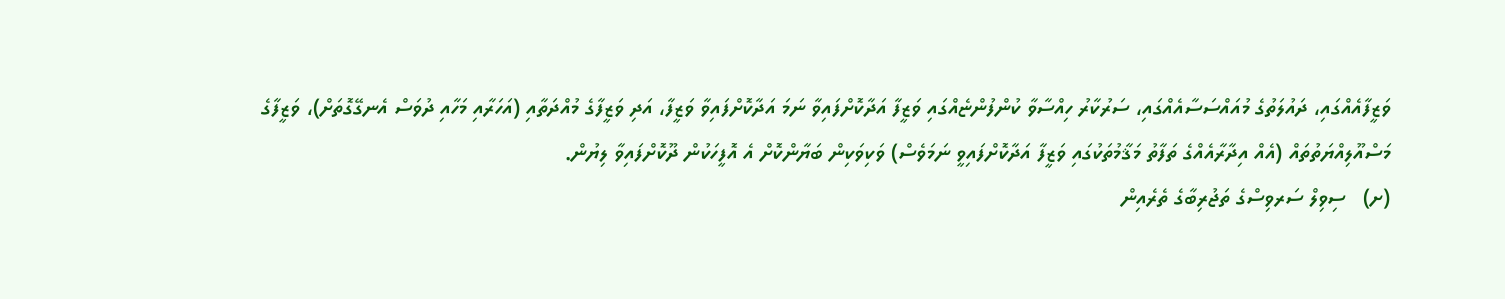ވަޒީފާއެއްގައި، ދައުލަތުގެ މުއައްސަސާއެއްގައި، ސަރުކާރު ހިއްސާވާ ކުންފުންޏެއްގައި ވަޒީފާ އަދާކޮށްފައިވާ ނަމަ އަދާކޮށްފައިވާ ވަޒީފާ، އަދި ވަޒީފާގެ މުއްދަތާއި (އަހަރާއި މަހާއި ދުވަސް އެނގޭގޮތަށް)، ވަޒީފާގެ މަސްއޫލިއްޔަތުތައް (އެއް އިދާރާއެއްގެ ތަފާތު މަޤާމުތަކުގައި ވަޒީފާ އަދާކޮށްފައިވީ ނަމަވެސް) ވަކިވަކިން ބަޔާންކޮށް އެ އޮފީހަކުން ދޫކޮށްފައިވާ ލިޔުން.
(ށ)   ސިވިލް ސަރވިސްގެ ތަޖުރިބާގެ ތެރެއިން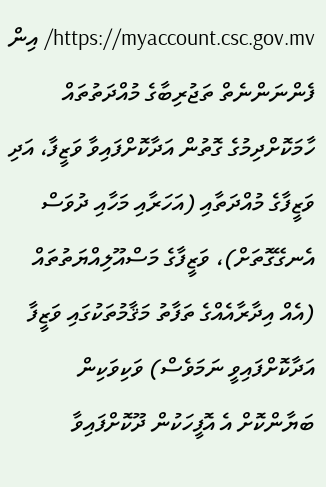https://myaccount.csc.gov.mv/ އިން ފެންނަންނެތް ތަޖުރިބާގެ މުއްދަތުތައް ހާމަކޮށްދިމުގެ ގޮތުން އަދާކޮށްފައިވާ ވަޒީފާ، އަދި ވަޒީފާގެ މުއްދަތާއި (އަހަރާއި މަހާއި ދުވަސް އެނގޭގޮތަށް)، ވަޒީފާގެ މަސްއޫލިއްޔަތުތައް (އެއް އިދާރާއެއްގެ ތަފާތު މަޤާމުތަކުގައި ވަޒީފާ އަދާކޮށްފައިވީ ނަމަވެސް) ވަކިވަކިން ބަޔާންކޮށް އެ އޮފީހަކުން ދޫކޮށްފައިވާ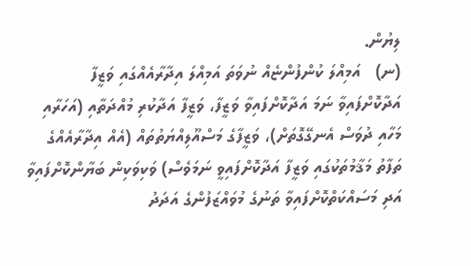ލިޔުން.
(ނ)   އަމިއްލަ ކުންފުންޏެއް ނުވަތަ އަމިއްލަ އިދާރާއެއްގައި ވަޒީފާ އަދާކޮށްފައިވާ ނަމަ އަދާކޮށްފައިވާ ވަޒީފާ، ވަޒީފާ އަދާކުރި މުއްދަތާއި (އަހަރާއި މަހާއި ދުވަސް އެނގޭގޮތަށް)، ވަޒީފާގެ މަސްއޫލިއްޔަތުތައް (އެއް އިދާރާއެއްގެ ތަފާތު މަޤާމުތަކުގައި ވަޒީފާ އަދާކޮށްފައިވީ ނަމަވެސް) ވަކިވަކިން ބަޔާންކޮށްފައިވާ އަދި މަސައްކަތްކޮށްފައިވާ ތަނުގެ މުވައްޒަފުންގެ އަދަދު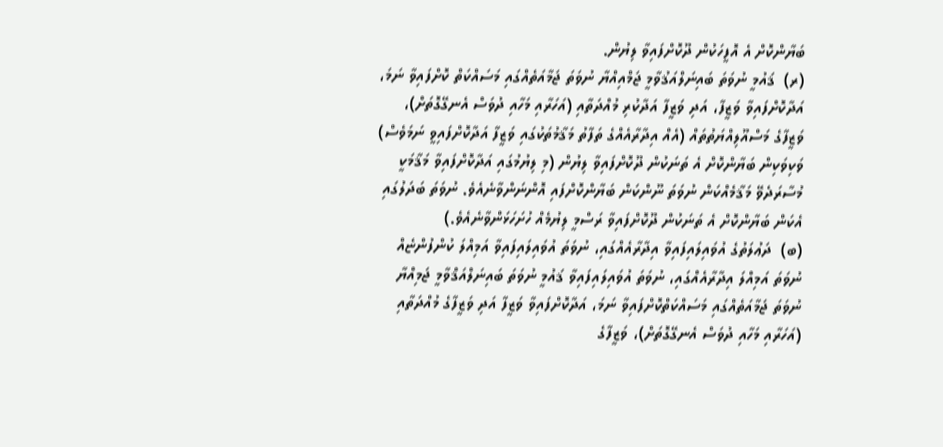ބަޔާންކޮށް އެ އޮފީހަކުން ދޫކޮށްފައިވާ ލިޔުން.
(ރ)  ޤައުމީ ނުވަތަ ބައިނަލްއަޤުވާމީ ޖަމްއިއްޔާ ނުވަތަ ޖަމާއަތެއްގައި މަސައްކަތް ކޮށްފައިވާ ނަމަ، އަދާކޮށްފައިވާ ވަޒީފާ، އަދި ވަޒީފާ އަދާކުރި މުއްދަތާއި (އަހަރާއި މަހާއި ދުވަސް އެނގޭގޮތަށް)، ވަޒީފާގެ މަސްއޫލިއްޔަތުތައް (އެއް އިދާރާއެއްގެ ތަފާތު މަޤާމުތަކުގައި ވަޒީފާ އަދާކޮށްފައިވީ ނަމަވެސް) ވަކިވަކިން ބަޔާންކޮށް އެ ތަނަކުން ދޫކޮށްފައިވާ ލިޔުން (މި ލިޔުމުގައި އަދާކޮށްފައިވާ މަޤާމަކީ މުސާރަދެވޭ މަޤާމެއްކަން ނުވަތަ ނޫންކަން ބަޔާންކޮށްފައި އޮންނަންވާނެއެވެ. ނުވަތަ ބަދަލުގައި އެކަން ބަޔާންކޮށް އެ ތަނަކުން ދޫކޮށްފައިވާ ރަސްމީ ލިޔުމެއް ހުށަހަޅަންވާނެއެވެ.)
(ބ)  ދަޢުލަތުގެ އުވައިލައިފައިވާ އިދާރާއެއްގައި، ނުވަތަ އުވައިލައިފައިވާ އަމިއްލަ ކުންފުންޏެއް ނުވަތަ އަމިއްލަ އިދާރާއެއްގައި، ނުވަތަ އުވައިލައިފައިވާ ޤައުމީ ނުވަތަ ބައިނަލްއަޤްވާމީ ޖަމިއްޔާ ނުވަތަ ޖަމާއަތެއްގައި މަސައްކަތްކޮށްފައިވާ ނަމަ، އަދާކޮށްފައިވާ ވަޒީފާ އަދި ވަޒީފާގެ މުއްދަތާއި (އަހަރާއި މަހާއި ދުވަސް އެނގޭގޮތަށް)، ވަޒީފާގެ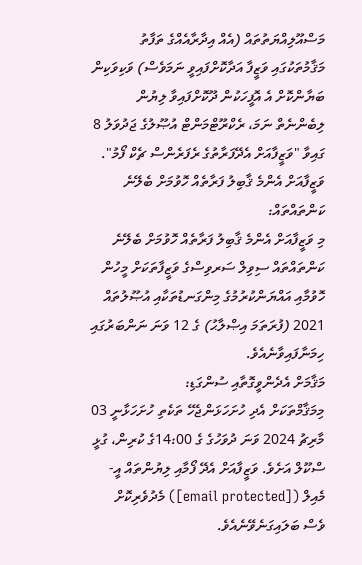މަސްއޫލިއްޔަތުތައް (އެއް އިދާރާއެއްގެ ތަފާތު މަޤާމުތަކުގައި ވަޒީފާ އަދާކޮށްފައިވީ ނަމަވެސް) ވަކިވަކިން ބަޔާންކޮށް އެ އޮފީހަކުން ދޫކޮށްފައިވާ ލިޔުން ލިބެންނެތް ނަމަ، ރެކްރޫޓްމަންޓް އުޞޫލުގެ ޖަދުވަލު 8 ގައިވާ "ވަޒީފާއަށް އެދޭފަރާތުގެ ރެފަރެންސް ޗެކް ފޯމު".
ވަޒީފާއަށް އެންމެ ޤާބިލު ފަރާތެއް ހޮވުމަށް ބެލޭނެ ކަންތައްތައް:
މި ވަޒީފާއަށް އެންމެ ޤާބިލު ފަރާތެއް ހޮވުމަށް ބެލޭނެ ކަންތައްތައް ސިވިލް ސަރވިސްގެ ވަޒީފާތަކަށް މީހުން ހޮވުމާއި އައްޔަންކުރުމުގެ މިންގަނޑުތަކާއި އުޞޫލުތައް 2021 (ފުރަތަމަ އިޞްލާޙު) ގެ 12 ވަނަ ނަންބަރުގައި ހިމަނާފައިވާނެއެވެ.
މަޤާމަށް އެދެންވީގޮތާއި ސުންގަޑި:
މިމަޤާމްތަކަށް އެދި ހުށަހަޅަންޖެހޭ ތަކެތި ހުށަހަޅާނީ 03 މާރިޗު 2024 ވަނަ ދުވަހުގެ ގެ 14:00ގެ ކުރިން، ގުޅީ ސްކޫލް އަށެވެ. ވަޒީފާއަށް އެދޭ ފޯމާއި ލިޔުންތައް އީ-މެއިލް ([email protected]) މެދުވެރިކޮށް ވެސް ބަލައިގަނެވޭނެއެވެ.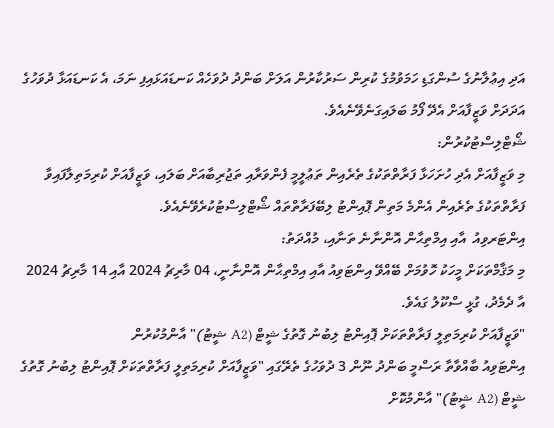އަދި އިޢުލާނުގެ ސުންގަޑި ހަމަވުމުގެ ކުރިން ސަރުކާރުން އަލަށް ބަންދު ދުވަހެއް ކަނޑައަޅައިފި ނަމަ، އެ ކަނޑައަޅާ ދުވަހުގެ އަދަދަށް ވަޒީފާއަށް އެދޭ ފޯމު ބަލައިގަނެވޭނެއެވެ.
ޝޯޓްލިސްޓުކުރުން:
މި ވަޒީފާއަށް އެދި ހުށަހަޅާ ފަރާތްތަކުގެ ތެރެއިން ތަޢުލީމީ ފެންވަރާއި ތަޖުރިބާއަށް ބަލައި، ވަޒީފާއަށް ކުރިމަތިލާފައިވާ ފަރާތްތަކުގެ ތެރެއިން އެންމެ މަތިން ޕޮއިންޓު ލިބޭފަރާތްތައް ޝޯޓްލިސްޓުކުރެވޭނެއެވެ.
އިންޓަރވިއު  އާއި އިމްތިޙާން އޮންނާނެ ތަނާއި، މުއްދަތު:
މި މަޤާމްތަކަށް މީހަކު ހޮވުމަށް ބޭއްވޭ އިންޓަވިއު އާއި އިމްތިޙާން އޮންނާނީ، 04 މާރިޗު 2024 އާއި 14 މާރިޗު 2024 އާ ދެމެދު، ގުޅީ ސްކޫލު ގައެވެ.
"ވަޒީފާއަށް ކުރިމަތިލީ ފަރާތްތަކަށް ޕޮއިންޓު ލިބުނު ގޮތުގެ ޝީޓް (A2 ޝީޓު)" އާންމުކުރުން
އިންޓަވިއު ބާއްވާތާ ރަސްމީ ބަންދު ނޫން 3 ދުވަހުގެ ތެރޭގައި "ވަޒީފާއަށް ކުރިމަތިލީ ފަރާތްތަކަށް ޕޮއިންޓު ލިބުނު ގޮތުގެ ޝީޓް (A2 ޝީޓު)" އާންމުކޮށް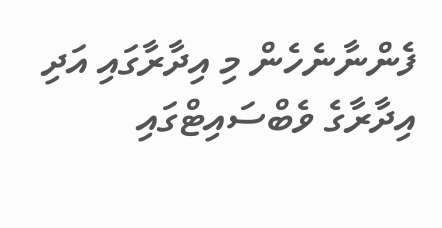ފެންނާނެހެން މި އިދާރާގައި އަދި އިދާރާގެ ވެބްސައިޓްގައި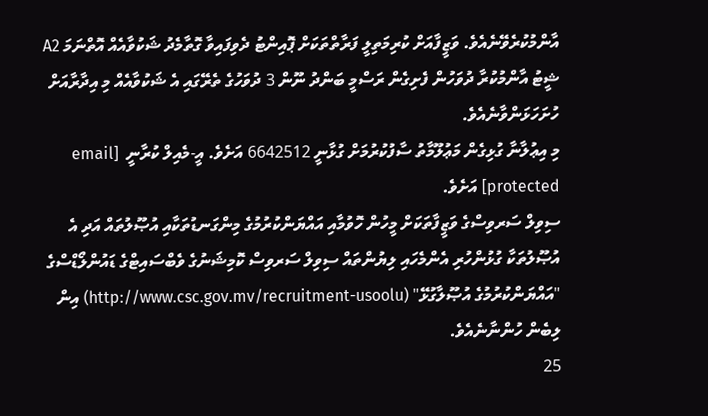އާންމުކުރެވޭނެއެވެ. ވަޒީފާއަށް ކުރިމަތިލީ ފަރާތްތަކަށް ޕޮއިންޓު ދެވިފައިވާ ގޮތާމެދު ޝަކުވާއެއް އޮތްނަމަ A2 ޝީޓު އާންމުކުރާ ދުވަހުން ފެށިގެން ރަސްމީ ބަންދު ނޫން 3 ދުވަހުގެ ތެރޭގައި އެ ޝަކުވާއެއް މި އިދާރާއަށް ހުށަހަޅަންވާނެއެވެ.
މި އިޢުލާނާ ގުޅިގެން މަޢުލޫމާތު ސާފުކުރުމަށް ގުޅާނީ 6642512 އަށެވެ. އީ-މެއިލް ކުރާނީ  [email protected] އަށެވެ.
ސިވިލް ސަރވިސްގެ ވަޒީފާތަކަށް މީހުން ހޮވުމާއި އައްޔަންކުރުމުގެ މިންގަނޑުތަކާއި އުޞޫލުތައް އަދި އެ އުޞޫލުތަކާ ގުޅުންހުރި އެންމެހައި ލިޔުންތައް ސިވިލް ސަރވިސް ކޮމިޝަނުގެ ވެބްސައިޓްގެ ޑައުންލޯޑްސްގެ "އައްޔަންކުރުމުގެ އުޞޫލާގުޅޭ" (http://www.csc.gov.mv/recruitment-usoolu) އިން ލިބެން ހުންނާނެއެވެ.
25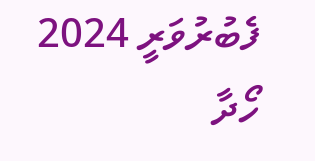ފެބުރުވަރީ 2024
ހޯދާ